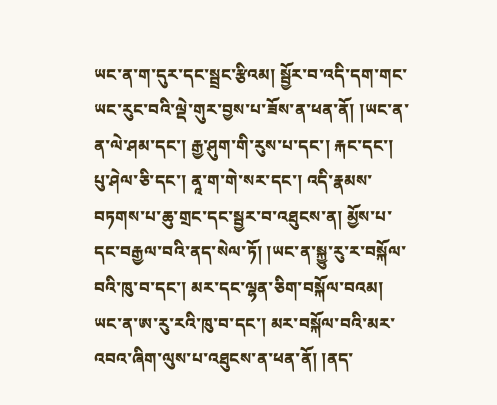ཡང་ན་ག་དུར་དང་སྦྲང་རྩིའམ། སྦྱོར་བ་འདི་དག་གང་ཡང་རུང་བའི་ལྡེ་གུར་བྱས་པ་ཟོས་ན་ཕན་ནོ། །ཡང་ན་ན་ལེ་ཤམ་དང་། རྒྱ་ཤུག་གི་རུས་པ་དང་། རྐང་དང་། པུ་ཤེལ་ཅི་དང་། ནཱ་ག་གེ་སར་དང་། འདི་རྣམས་བཏགས་པ་ཆུ་གྲང་དང་སྦྱར་བ་འཐུངས་ན། མྱོས་པ་དང་བརྒྱལ་བའི་ནད་སེལ་ཏོ། །ཡང་ན་སྐྱུ་རུ་ར་བསྐོལ་བའི་ཁུ་བ་དང་། མར་དང་ལྷན་ཅིག་བསྐོལ་བའམ། ཡང་ན་ཨ་རུ་རའི་ཁུ་བ་དང་། མར་བསྐོལ་བའི་མར་འབའ་ཞིག་ལུས་པ་འཐུངས་ན་ཕན་ནོ། །ནད་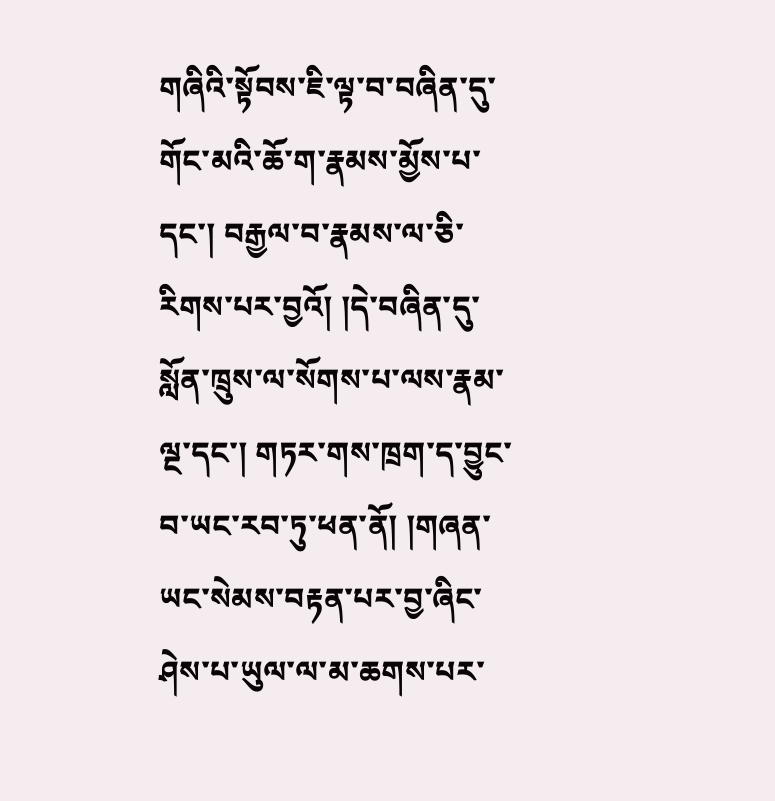གཞིའི་སྟོབས་ཇི་ལྟ་བ་བཞིན་དུ་གོང་མའི་ཆོ་ག་རྣམས་མྱོས་པ་དང་། བརྒྱལ་བ་རྣམས་ལ་ཅི་རིགས་པར་བྱའོ། །དེ་བཞིན་དུ་སློན་ཁྲུས་ལ་སོགས་པ་ལས་རྣམ་ལྔ་དང་། གཏར་གས་ཁྲག་ད་བྱུང་བ་ཡང་རབ་ཏུ་ཕན་ནོ། །གཞན་ཡང་སེམས་བརྟན་པར་བྱ་ཞིང་ཤེས་པ་ཡུལ་ལ་མ་ཆགས་པར་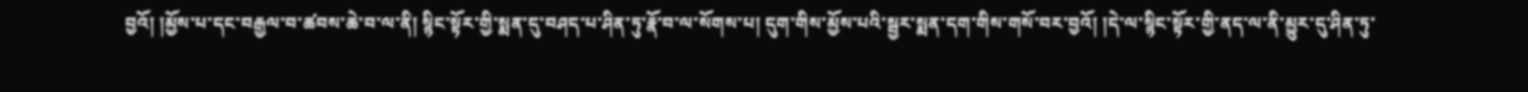བྱའོ། །མྱོས་པ་དང་བརྒྱལ་བ་ཚབས་ཆེ་བ་ལ་ནི། སྙིང་སྟོར་གྱི་སྨན་དུ་བཤད་པ་ཤིན་ཏུ་རྣོ་བ་ལ་སོགས་པ། དུག་གིས་མྱོས་པའི་སྦྱར་སྨན་དག་གིས་གསོ་བར་བྱའོ། །དེ་ལ་སྙིང་སྟོར་གྱི་ནད་ལ་ནི་མྱུར་དུ་ཤིན་ཏུ་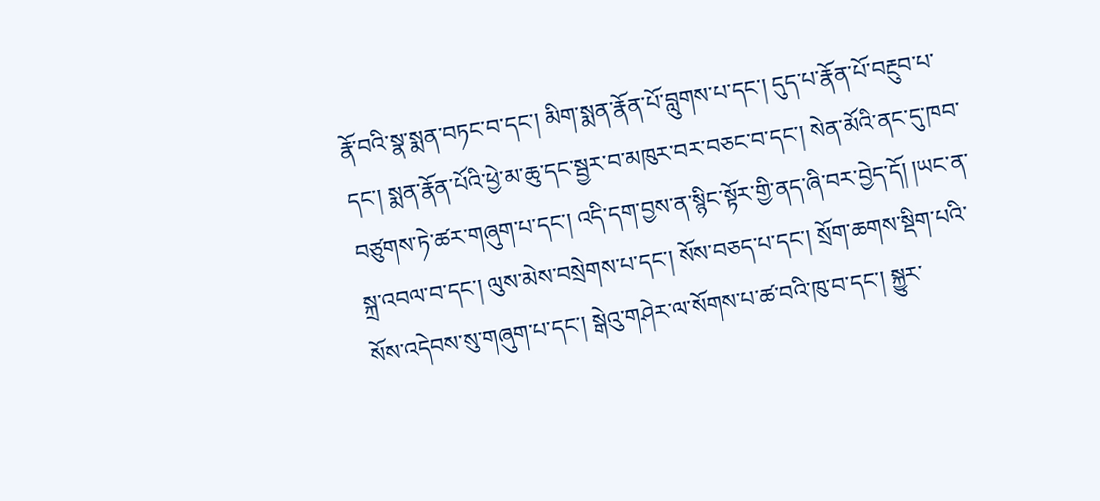རྣོ་བའི་སྣ་སྨན་བཏང་བ་དང་། མིག་སྨན་རྣོན་པོ་བླུགས་པ་དང་། དུད་པ་རྣོན་པོ་བརྔུབ་པ་དང་། སྨན་རྣོན་པོའི་ཕྱེ་མ་ཆུ་དང་སྦྱར་བ་མཁུར་བར་བཅང་བ་དང་། སེན་མོའི་ནང་དུ་ཁབ་བཙུགས་ཏེ་ཚར་གཞུག་པ་དང་། འདི་དག་བྱས་ན་སྙིང་སྟོར་གྱི་ནད་ཞི་བར་བྱེད་དོ། །ཡང་ན་སྐྲ་འབལ་བ་དང་། ལུས་མེས་བསྲེགས་པ་དང་། སོས་བཅད་པ་དང་། སྲོག་ཆགས་སྡིག་པའི་སོས་འདེབས་སུ་གཞུག་པ་དང་། སྒེའུ་གཤེར་ལ་སོགས་པ་ཚ་བའི་ཁུ་བ་དང་། སྐྱུར་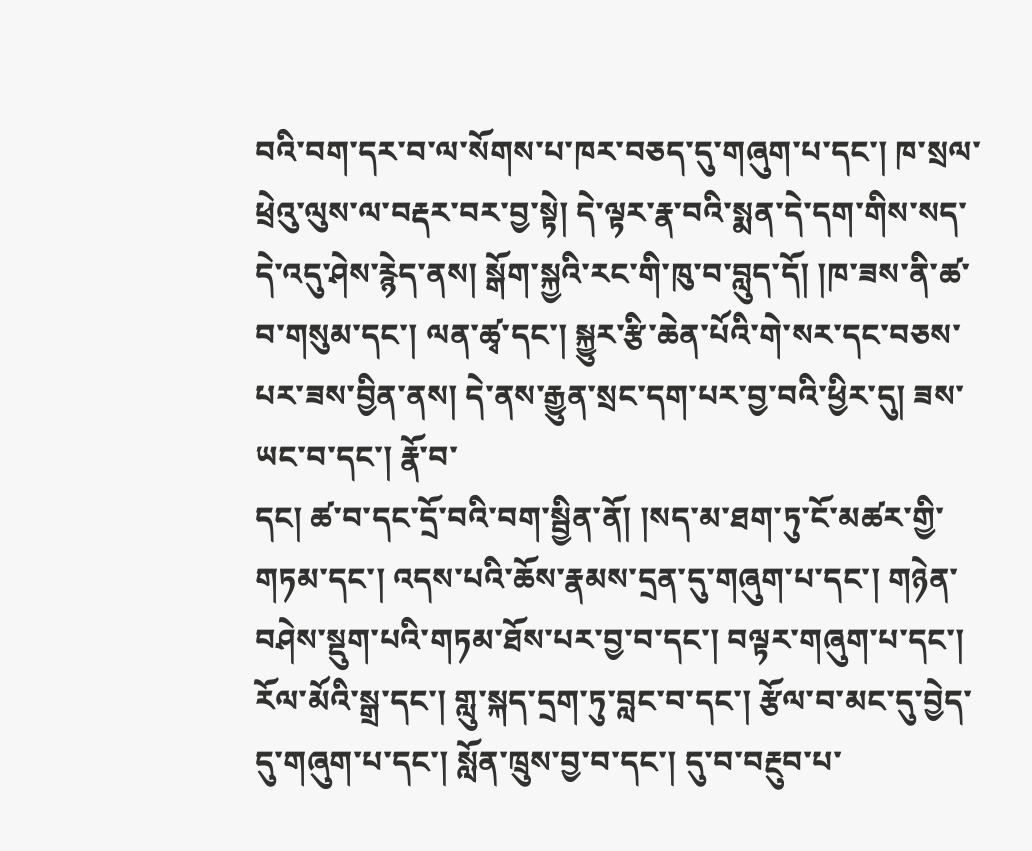བའི་བག་དར་བ་ལ་སོགས་པ་ཁར་བཅད་དུ་གཞུག་པ་དང་། ཁ་སྲལ་ཕྲེའུ་ལུས་ལ་བརྡར་བར་བྱ་སྟེ། དེ་ལྟར་རྣ་བའི་སྨན་དེ་དག་གིས་སད་དེ་འདུ་ཤེས་རྙེད་ནས། སྒོག་སྐྱའི་རང་གི་ཁུ་བ་བླུད་དོ། །ཁ་ཟས་ནི་ཚ་བ་གསུམ་དང་། ལན་ཚྭ་དང་། སྐྱུར་རྩི་ཆེན་པོའི་གེ་སར་དང་བཅས་པར་ཟས་བྱིན་ནས། དེ་ནས་རྒྱུན་སྲང་དག་པར་བྱ་བའི་ཕྱིར་དུ། ཟས་ཡང་བ་དང་། རྣོ་བ་
དང། ཚ་བ་དང་དྲོ་བའི་བག་སྦྱིན་ནོ། །སད་མ་ཐག་ཏུ་ངོ་མཚར་གྱི་གཏམ་དང་། འདས་པའི་ཆོས་རྣམས་དྲན་དུ་གཞུག་པ་དང་། གཉེན་བཤེས་སྡུག་པའི་གཏམ་ཐོས་པར་བྱ་བ་དང་། བལྟར་གཞུག་པ་དང་། རོལ་མོའི་སྒྲ་དང་། གླུ་སྐད་དྲག་ཏུ་བླང་བ་དང་། རྩོལ་བ་མང་དུ་བྱེད་དུ་གཞུག་པ་དང་། སློན་ཁྲུས་བྱ་བ་དང་། དུ་བ་བརྔུབ་པ་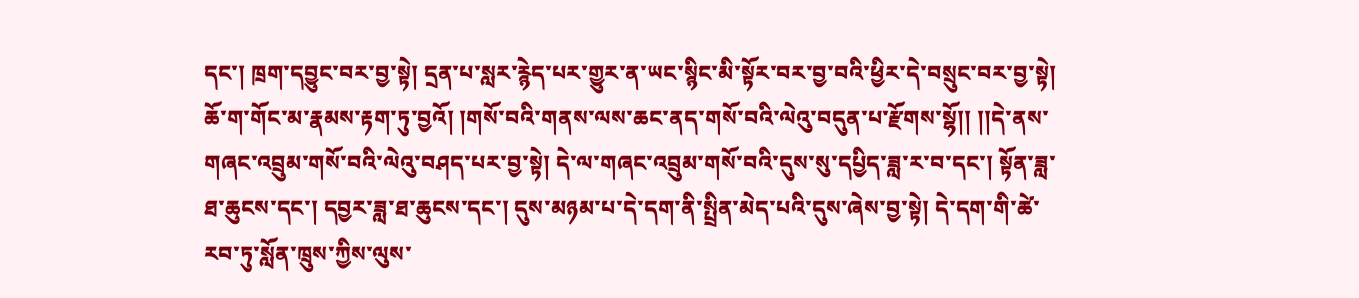དང་། ཁྲག་དབྱུང་བར་བྱ་སྟེ། དྲན་པ་སླར་རྙེད་པར་གྱུར་ན་ཡང་སྙིང་མི་སྟོར་བར་བྱ་བའི་ཕྱིར་དེ་བསྲུང་བར་བྱ་སྟེ། ཆོ་ག་གོང་མ་རྣམས་རྟག་ཏུ་བྱའོ། །གསོ་བའི་གནས་ལས་ཆང་ནད་གསོ་བའི་ལེའུ་བདུན་པ་རྫོགས་སྷོ།། །།དེ་ནས་གཞང་འབྲུམ་གསོ་བའི་ལེའུ་བཤད་པར་བྱ་སྟེ། དེ་ལ་གཞང་འབྲུམ་གསོ་བའི་དུས་སུ་དཔྱིད་ཟླ་ར་བ་དང་། སྟོན་ཟླ་ཐ་ཆུངས་དང་། དབྱར་ཟླ་ཐ་ཆུངས་དང་། དུས་མཉམ་པ་དེ་དག་ནི་སྤྲིན་མེད་པའི་དུས་ཞེས་བྱ་སྟེ། དེ་དག་གི་ཚེ་རབ་ཏུ་སློན་ཁྲུས་ཀྱིས་ལུས་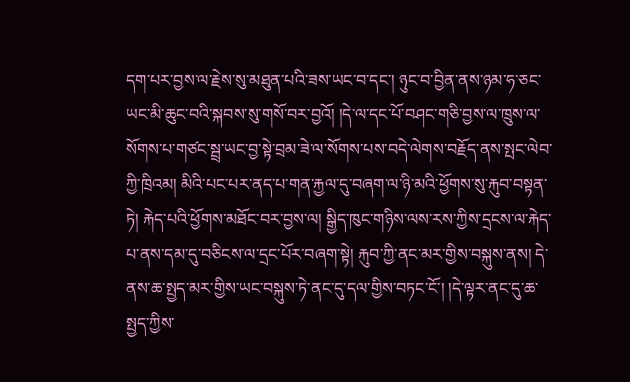དག་པར་བྱས་ལ་རྗེས་སུ་མཐུན་པའི་ཟས་ཡང་བ་དང་། ཉུང་བ་བྱིན་ནས་ཉམ་ཧ་ཅང་ཡང་མི་ཆུང་བའི་སྐབས་སུ་གསོ་བར་བྱའོ། །དེ་ལ་དང་པོ་བཤང་གཅི་བྱས་ལ་ཁྲུས་ལ་སོགས་པ་གཙང་སྦྲ་ཡང་བྱ་སྟེ་བྲམ་ཟེ་ལ་སོགས་པས་བདེ་ལེགས་བརྗོད་ནས་སྤང་ལེབ་ཀྱི་ཁྲིའམ། མིའི་པང་པར་ནད་པ་གན་རྐྱལ་དུ་བཞག་ལ་ཉི་མའི་ཕྱོགས་སུ་རྐུབ་བསྟན་ཏེ། རྐེད་པའི་ཕྱོགས་མཐོང་བར་བྱས་ལ། སྒྱིད་ཁུང་གཉིས་ལས་རས་ཀྱིས་དྲངས་ལ་རྐེད་པ་ནས་དམ་དུ་བཅིངས་ལ་དྲང་པོར་བཞག་སྟེ། རྐུབ་ཀྱི་ནང་མར་གྱིས་བསྐུས་ནས། དེ་ནས་ཆ་སྤྱད་མར་གྱིས་ཡང་བསྐུས་ཏེ་ནང་དུ་དལ་གྱིས་བཏང་ངོ་། །དེ་ལྟར་ནང་དུ་ཆ་སྤྱད་ཀྱིས་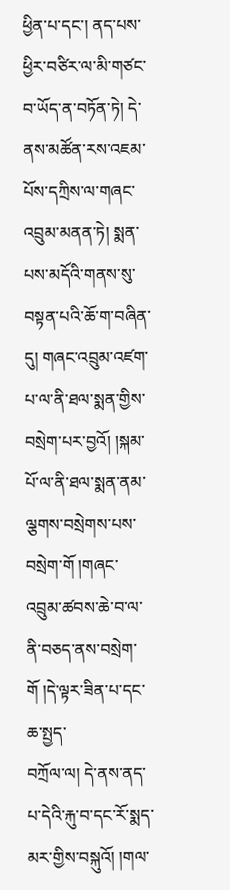ཕྱིན་པ་དང་། ནད་པས་ཕྱིར་བཙིར་ལ་མི་གཙང་བ་ཡོད་ན་བཏོན་ཏེ། དེ་ནས་མཚོན་རས་འཇམ་པོས་དཀྲིས་ལ་གཞང་འབྲུམ་མནན་ཏེ། སྨན་པས་མདོའི་གནས་སུ་བསྟན་པའི་ཆོ་ག་བཞིན་དུ། གཞང་འབྲུམ་འཛག་པ་ལ་ནི་ཐལ་སྨན་གྱིས་བསྲེག་པར་བྱའོ། །སྐམ་པོ་ལ་ནི་ཐལ་སྨན་ནམ་ལྕགས་བསྲེགས་པས་བསྲེག་གོ །གཞང་འབྲུམ་ཚབས་ཆེ་བ་ལ་ནི་བཅད་ནས་བསྲེག་གོ །དེ་ལྟར་ཟིན་པ་དང་ཆ་སྤྱད་
བཀྲོལ་ལ། དེ་ནས་ནད་པ་དེའི་རྐུ་བ་དང་རོ་སྨད་མར་གྱིས་བསྐུའོ། །གལ་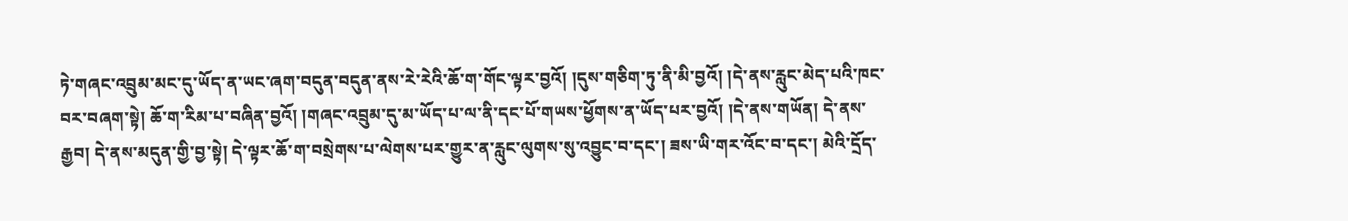ཏེ་གཞང་འབྲུམ་མང་དུ་ཡོད་ན་ཡང་ཞག་བདུན་བདུན་ནས་རེ་རེའི་ཆོ་ག་གོང་ལྟར་བྱའོ། །དུས་གཅིག་ཏུ་ནི་མི་བྱའོ། །དེ་ནས་རླུང་མེད་པའི་ཁང་བར་བཞག་སྟེ། ཆོ་ག་རིམ་པ་བཞིན་བྱའོ། །གཞང་འབྲུམ་དུ་མ་ཡོད་པ་ལ་ནི་དང་པོ་གཡས་ཕྱོགས་ན་ཡོད་པར་བྱའོ། །དེ་ནས་གཡོན། དེ་ནས་རྒྱབ། དེ་ནས་མདུན་གྱི་བྱ་སྟེ། དེ་ལྟར་ཆོ་ག་བསྲེགས་པ་ལེགས་པར་གྱུར་ན་རླུང་ལུགས་སུ་འབྱུང་བ་དང་། ཟས་ཡི་གར་འོང་བ་དང་། མེའི་དྲོད་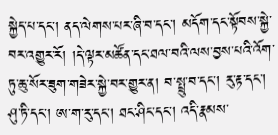སྐྱེད་པ་དང་། ནད་ལེགས་པར་ཞི་བ་དང་། མདོག་དང་སྟོབས་སྐྱེ་བར་འགྱུར་རོ། །དེ་ལྟར་མཚོན་དང་ཐལ་བའི་ལས་བྱས་པའི་འོག་ཏུ་ཆུ་སོར་ཟུག་གཟེར་སྐྱེ་བར་གྱུར་ན། བ་སྤྲུ་བ་དང་། རུ་རྟ་དང་། ཤུ་ཏི་དང་། ཨ་ག་རུ་དང་། ཐང་ཤིང་དང་། འདི་རྣམས་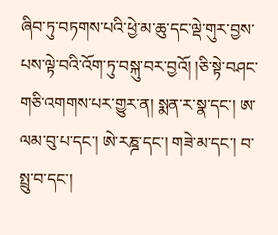ཞིབ་ཏུ་བཏགས་པའི་ཕྱེ་མ་ཆུ་དང་ལྡེ་གུར་བྱས་པས་ལྟེ་བའི་འོག་ཏུ་བསྐུ་བར་བྱའོ། །ཅི་སྟེ་བཤང་གཅི་འགགས་པར་གྱུར་ན། སྨན་ར་སྣ་དང་། ཨ་ལམ་བུ་པ་དང་། ཨེ་རཎྜ་དང་། གཟེ་མ་དང་། བ་སྤྲུ་བ་དང་།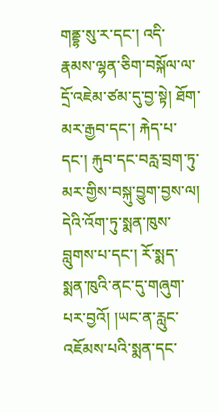གནྡྷ་སུ་ར་དང་། འདི་རྣམས་ལྷན་ཅིག་བསྐོལ་ལ་དྲོ་འཇེམ་ཙམ་དུ་བྱ་སྟེ། ཐོག་མར་རྒྱབ་དང་། རྐེད་པ་དང་། རྐུབ་དང་བརླ་བྲག་ཏུ་མར་གྱིས་བསྐུ་བྱུག་བྱས་ལ། དེའི་འོག་ཏུ་སྨན་ཁུས་བླུགས་པ་དང་། རོ་སྨད་སྨན་ཁུའི་ནང་དུ་གཞུག་པར་བྱའོ། །ཡང་ན་རླུང་འཇོམས་པའི་སྨན་དང་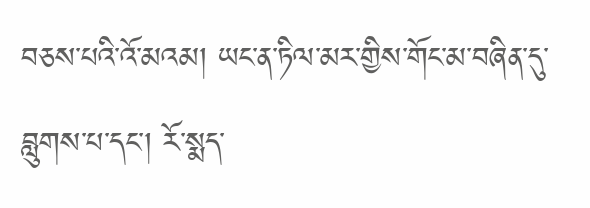བཅས་པའི་འོ་མའམ། ཡང་ན་ཏིལ་མར་གྱིས་གོང་མ་བཞིན་དུ་བླུགས་པ་དང་། རོ་སྨད་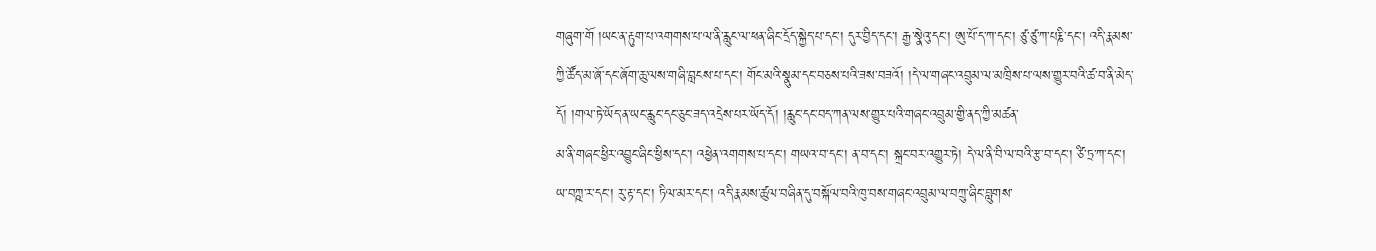གཞུག་གོ །ཡང་ན་རྟུག་པ་འགགས་པ་ལ་ནི་རླུང་ལ་ཕན་ཞིང་དྲོད་སྐྱེད་པ་དང་། དུར་བྱིད་དང་། རྒྱ་སྣེའུ་དང་། ཨུ་པོ་ད་ཀ་དང་། ཙུ་ཙུ་ཀ་པརྞི་དང་། འདི་རྣམས་ཀྱི་ཚོད་མ་ཞོ་དང་ཞོག་ཆུ་ལས་གཞི་བླངས་པ་དང་། གོང་མའི་སྣུམ་དང་བཅས་པའི་ཟས་བཟའོ། །དེ་ལ་གཞང་འབྲུམ་ལ་མཁྲིས་པ་ལས་གྱུར་བའི་ཚ་བ་ནི་མེད་དོ། །གལ་ཏེ་ཡོད་ན་ཡང་རླུང་དང་ཅུང་ཟད་འདྲེས་པར་ཡོད་དོ། །རླུང་དང་བད་ཀན་ལས་གྱུར་པའི་གཞང་འབྲུམ་གྱི་ནད་ཀྱི་མཚན་
མ་ནི་གཞང་ཕྱིར་འབྱུང་ཞིང་ཕྱིས་དང་། འཕྱེན་འགགས་པ་དང་། གཡའ་བ་དང་། ན་བ་དང་། སྐྲང་བར་འགྱུར་ཏེ། དེ་ལ་ནི་བི་ལ་བའི་རྩ་བ་དང་། ཙི་ཏྲ་ཀ་དང་། ཡ་བཀྵ་ར་དང་། རུ་རྟ་དང་། ཏིལ་མར་དང་། འདི་རྣམས་ཚུལ་བཞིན་དུ་བསྐོལ་བའི་ཁུ་བས་གཞང་འབྲུམ་ལ་བཀྲུ་ཞིང་བླུགས་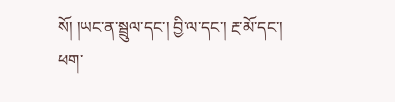སོ། །ཡང་ན་སྦྲུལ་དང་། བྱི་ལ་དང་། རྔ་མོ་དང་། ཕག་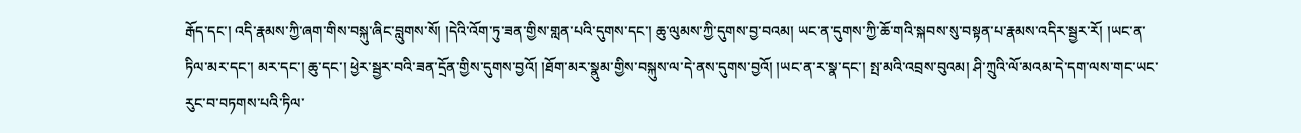རྒོད་དང་། འདི་རྣམས་ཀྱི་ཞག་གིས་བསྐུ་ཞིང་བླུགས་སོ། །དེའི་འོག་ཏུ་ཟན་གྱིས་གླན་པའི་དུགས་དང་། ཆུ་ལུམས་ཀྱི་དུགས་བྱ་བའམ། ཡང་ན་དུགས་ཀྱི་ཆོ་གའི་སྐབས་སུ་བསྟན་པ་རྣམས་འདིར་སྦྱར་རོ། །ཡང་ན་ཏིལ་མར་དང་། མར་དང་། ཆུ་དང་། ཕྱེར་སྦྱར་བའི་ཟན་དྲོན་གྱིས་དུགས་བྱའོ། །ཐོག་མར་སྣུམ་གྱིས་བསྐུས་ལ་དེ་ནས་དུགས་བྱའོ། །ཡང་ན་ར་སྣ་དང་། སྤ་མའི་འབྲས་བུའམ། ཤི་ཀྲུའི་ལོ་མའམ་དེ་དག་ལས་གང་ཡང་རུང་བ་བཏགས་པའི་ཏིལ་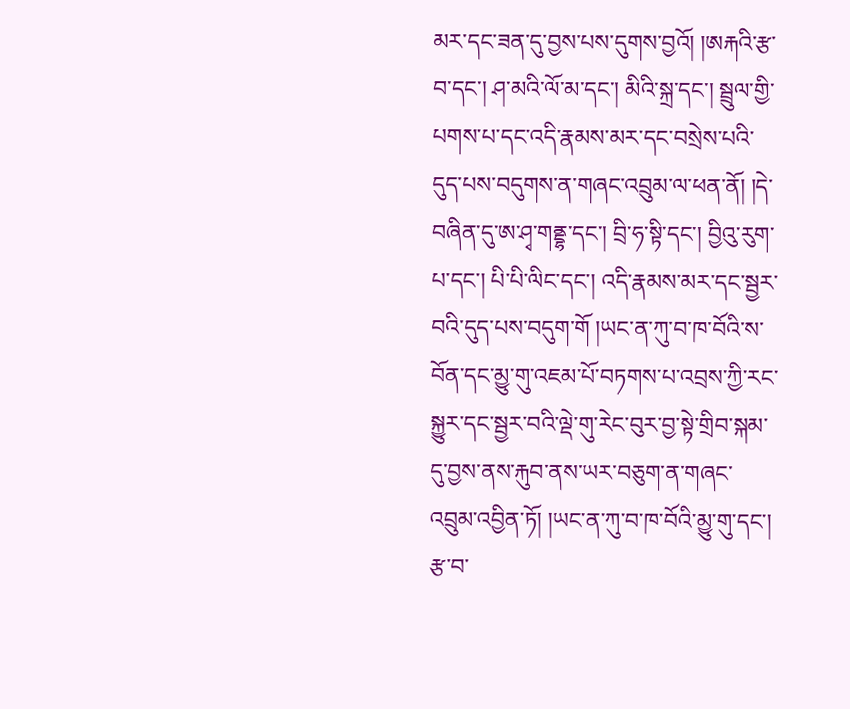མར་དང་ཟན་དུ་བྱས་པས་དུགས་བྱའོ། །ཨརྐའི་རྩ་བ་དང་། ཤ་མའི་ལོ་མ་དང་། མིའི་སྐྲ་དང་། སྦྲུལ་གྱི་པགས་པ་དང་འདི་རྣམས་མར་དང་བསྲེས་པའི་དུད་པས་བདུགས་ན་གཞང་འབྲུམ་ལ་ཕན་ནོ། །དེ་བཞིན་དུ་ཨ་ཤྭ་གནྡྷ་དང་། བྲི་ཧ་སྟི་དང་། བྱིའུ་རུག་པ་དང་། པི་པི་ལིང་དང་། འདི་རྣམས་མར་དང་སྦྱར་བའི་དུད་པས་བདུག་གོ །ཡང་ན་ཀུ་བ་ཁ་བོའི་ས་བོན་དང་མྱུ་གུ་འཇམ་པོ་བཏགས་པ་འབྲས་ཀྱི་རང་སྐྱུར་དང་སྦྱར་བའི་ལྡེ་གུ་རེང་བུར་བྱ་སྟེ་གྲིབ་སྐམ་དུ་བྱས་ནས་རྐུབ་ནས་ཡར་བཅུག་ན་གཞང་འབྲུམ་འབྱིན་ཏོ། །ཡང་ན་ཀུ་བ་ཁ་བོའི་མྱུ་གུ་དང་། རྩ་བ་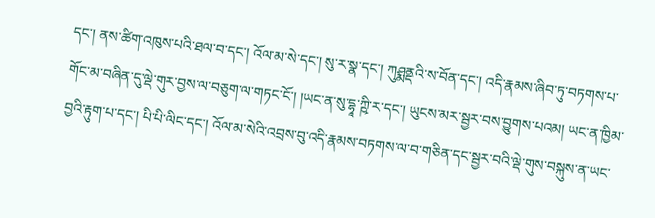དང་། ནས་ཚིག་འཁུས་པའི་ཐལ་བ་དང་། འོལ་མ་སེ་དང་། སུ་ར་སྣ་དང་། ཀུཤྨནྡའི་ས་བོན་དང་། འདི་རྣམས་ཞིབ་ཏུ་བཏགས་པ་གོང་མ་བཞིན་དུ་ལྡེ་གུར་བྱས་ལ་བཅུག་ལ་གཏང་ངོ་། །ཡང་ན་སུ་དྷཱ་ཀྵི་ར་དང་། ཡུངས་མར་སྦྱར་བས་བྱུགས་པའམ། ཡང་ན་ཁྱིམ་བྱའི་རྟུག་པ་དང་། པི་པི་ལིང་དང་། འོལ་མ་སེའི་འབྲས་བུ་འདི་རྣམས་བཏགས་ལ་བ་གཅིན་དང་སྦྱར་བའི་ལྡེ་གུས་བསྐུས་ན་ཡང་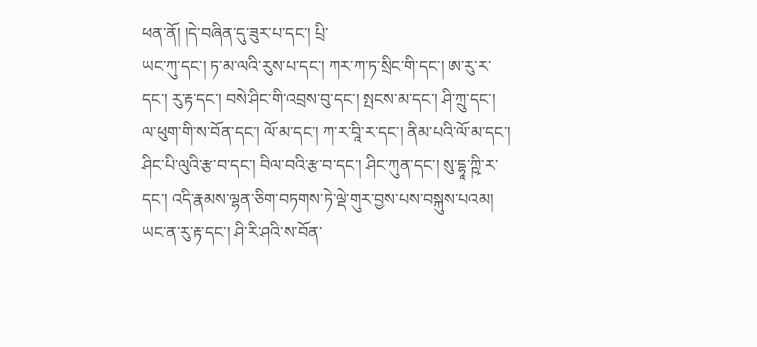ཕན་ནོ། །དེ་བཞིན་དུ་ཟུར་པ་དང་། པྲི་
ཡང་ཀུ་དང་། ཏ་མ་ལའི་རུས་པ་དང་། ཀར་ཀ་ཏ་སྲིང་གི་དང་། ཨ་རུ་ར་དང་། རུ་རྟ་དང་། བསེ་ཤིང་གི་འབྲས་བུ་དང་། སྤངས་མ་དང་། ཤི་ཀྲུ་དང་། ལ་ཕུག་གི་ས་བོན་དང་། ལོ་མ་དང་། ཀ་ར་བཱི་ར་དང་། ནིམ་པའི་ལོ་མ་དང་། ཤིང་པི་ལུའི་རྩ་བ་དང་། བིལ་བའི་རྩ་བ་དང་། ཤིང་ཀུན་དང་། སུ་དྷཱ་ཀྵི་ར་དང་། འདི་རྣམས་ལྷན་ཅིག་བཏགས་ཏེ་ལྡེ་གུར་བྱས་པས་བསྐུས་པའམ། ཡང་ན་རུ་རྟ་དང་། ཤི་རི་ཤའི་ས་བོན་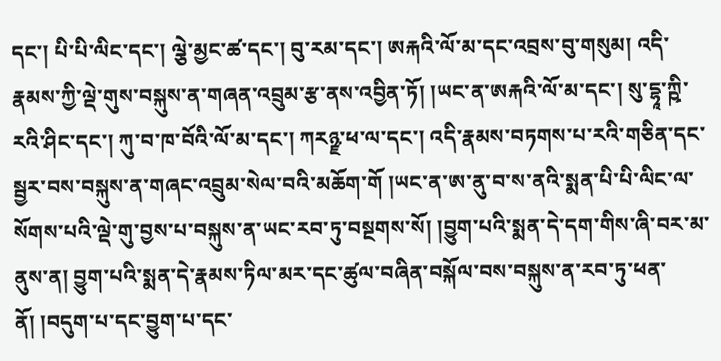དང་། པི་པི་ལིང་དང་། ལྕེ་མྱང་ཚ་དང་། བུ་རམ་དང་། ཨརྐའི་ལོ་མ་དང་འབྲས་བུ་གསུམ། འདི་རྣམས་ཀྱི་ལྡེ་གུས་བསྐུས་ན་གཞན་འབྲུམ་རྩ་ནས་འབྱིན་ཏོ། །ཡང་ན་ཨརྐའི་ལོ་མ་དང་། སུ་དྷཱ་ཀྵི་རའི་ཤིང་དང་། ཀུ་བ་ཁ་བོའི་ལོ་མ་དང་། ཀརཉྫ་ཕ་ལ་དང་། འདི་རྣམས་བཏགས་པ་རའི་གཅིན་དང་སྦྱར་བས་བསྐུས་ན་གཞང་འབྲུམ་སེལ་བའི་མཆོག་གོ །ཡང་ན་ཨ་ནུ་བ་ས་ནའི་སྨན་པི་པི་ལིང་ལ་སོགས་པའི་ལྡེ་གུ་བྱས་པ་བསྐུས་ན་ཡང་རབ་ཏུ་བསྔགས་སོ། །བྱུག་པའི་སྨན་དེ་དག་གིས་ཞི་བར་མ་ནུས་ན། བྱུག་པའི་སྨན་དེ་རྣམས་ཏིལ་མར་དང་ཚུལ་བཞིན་བསྐོལ་བས་བསྐུས་ན་རབ་ཏུ་ཕན་ནོ། །བདུག་པ་དང་བྱུག་པ་དང་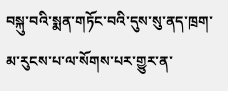བསྐུ་བའི་སྨན་གཏོང་བའི་དུས་སུ་ནད་ཁྲག་མ་རུངས་པ་ལ་སོགས་པར་གྱུར་ན་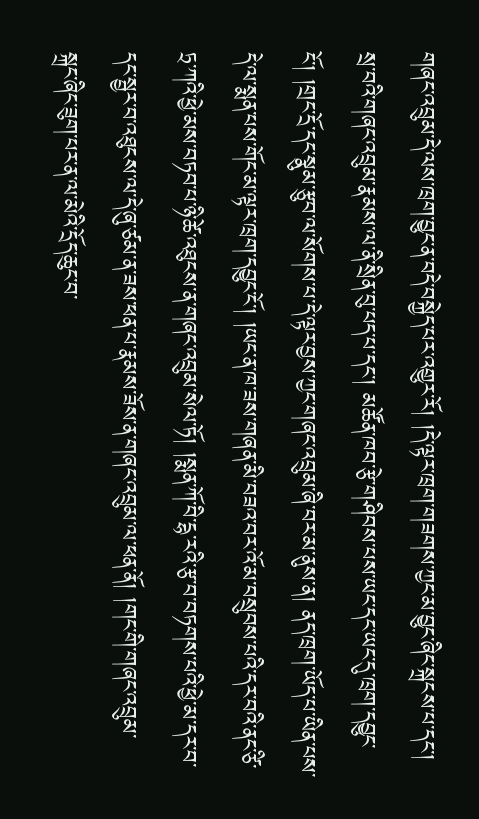གཞང་འབྲུམ་དེ་ལས་ཁྲག་བྱུང་ན་བདེ་བསྐྱེད་པར་འགྱུར་རོ། །དེ་ལྟར་ཁྲག་གཟགས་ཀྱང་མ་བྱུང་ཞིང་སྐྲངས་པ་དང་། སྲ་བའི་གཞང་འབྲུམ་རྣམས་ལ་ནི་སྲིན་བུ་པད་པ་དང་། མཚོན་ཁབ་རྩེ་གཤིབས་པས་ཡང་དང་ཡང་དུ་ཁྲག་དབྱུང་ངོ་། །གྲང་དྲོ་དང་སྣུམ་རྩུབ་ལ་སོགས་པ་དེ་ལྟར་བྱས་ཀྱང་གཞང་འབྲུམ་ཞི་བར་མ་ནུས་ན། ནད་ཁྲག་ཡོད་པ་ཡིན་པས་དེ་ལ་སྨན་པས་གོང་མ་ལྟར་ཁྲག་དབྱུང་ངོ་། །ཡང་ན་ཁ་ཟས་གཞན་མི་བཟའ་བར་འོ་མ་བསྲུབས་པའི་དར་བའི་ནང་ཙི་ཏྲ་ཀའི་ཕྱེ་མས་བཏབ་པ་ཉི་ཚེ་འཐུངས་ན་གཞང་འབྲུམ་སེལ་ཏོ། །སྨན་ཀོ་བི་དྷ་རའི་རྩ་བ་བཏགས་པའི་ཕྱེ་མ་དར་བ་དང་སྦྱར་བ་འཐུངས་ལ་དེ་ཞུ་ཙམ་ན་ཟས་ཕན་པ་རྣམས་ཟོས་ན་གཞང་འབྲུམ་ལ་ཕན་ནོ། །གང་གི་གཞང་འབྲུམ་
སྐྲང་ཞིང་ཟུག་པར་ན་ལ་མེའི་དྲོད་ཆུང་བ་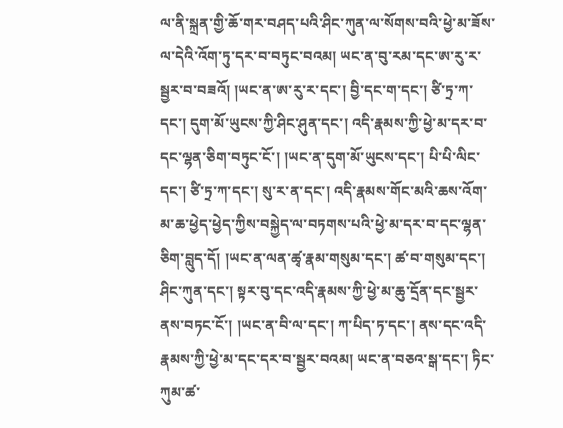ལ་ནི་སྐྲན་གྱི་ཆོ་གར་བཤད་པའི་ཤིང་ཀུན་ལ་སོགས་བའི་ཕྱེ་མ་ཟོས་ལ་དེའི་འོག་ཏུ་དར་བ་བཏུང་བའམ། ཡང་ན་བུ་རམ་དང་ཨ་རུ་ར་སྦྱར་བ་བཟའོ། །ཡང་ན་ཨ་རུ་ར་དང་། བྱི་དང་ག་དང་། ཙི་ཏྲ་ཀ་དང་། དུག་མོ་ཡུངས་ཀྱི་ཤིང་ཤུན་དང་། འདི་རྣམས་ཀྱི་ཕྱེ་མ་དར་བ་དང་ལྷན་ཅིག་བཏུང་ངོ་། །ཡང་ན་དུག་མོ་ཡུངས་དང་། པི་པི་ལིང་དང་། ཙི་ཏྲ་ཀ་དང་། སུ་ར་ན་དང་། འདི་རྣམས་གོང་མའི་ཆས་འོག་མ་ཆ་ཕྱེད་ཕྱེད་ཀྱིས་བསྐྱེད་ལ་བཏགས་པའི་ཕྱེ་མ་དར་བ་དང་ལྷན་ཅིག་བླུད་དོ། །ཡང་ན་ལན་ཚྭ་རྣམ་གསུམ་དང་། ཚ་བ་གསུམ་དང་། ཤིང་ཀུན་དང་། སྟར་བུ་དང་འདི་རྣམས་ཀྱི་ཕྱེ་མ་ཆུ་དྲོན་དང་སྦྱར་ནས་བཏང་ངོ་། །ཡང་ན་བི་ལ་དང་། ཀ་པིད་ཏ་དང་། ནས་དང་འདི་རྣམས་ཀྱི་ཕྱེ་མ་དང་དར་བ་སྦྱར་བའམ། ཡང་ན་བཅའ་སྒ་དང་། ཏིང་ཀུམ་ཚ་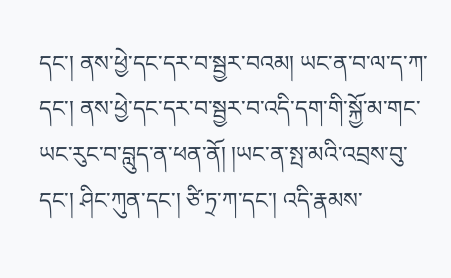དང་། ནས་ཕྱེ་དང་དར་བ་སྦྱར་བའམ། ཡང་ན་བ་ལ་ད་ཀ་དང་། ནས་ཕྱེ་དང་དར་བ་སྦྱར་བ་འདི་དག་གི་སྐྱོ་མ་གང་ཡང་རུང་བ་བླུད་ན་ཕན་ནོ། །ཡང་ན་སྤ་མའི་འབྲས་བུ་དང་། ཤིང་ཀུན་དང་། ཙི་ཏྲ་ཀ་དང་། འདི་རྣམས་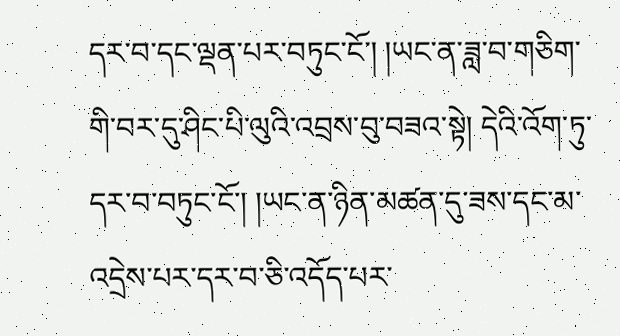དར་བ་དང་ལྡན་པར་བཏུང་ངོ་། །ཡང་ན་ཟླ་བ་གཅིག་གི་བར་དུ་ཤིང་པི་ལུའི་འབྲས་བུ་བཟའ་སྟེ། དེའི་འོག་ཏུ་དར་བ་བཏུང་ངོ་། །ཡང་ན་ཉིན་མཚན་དུ་ཟས་དང་མ་འདྲེས་པར་དར་བ་ཅི་འདོད་པར་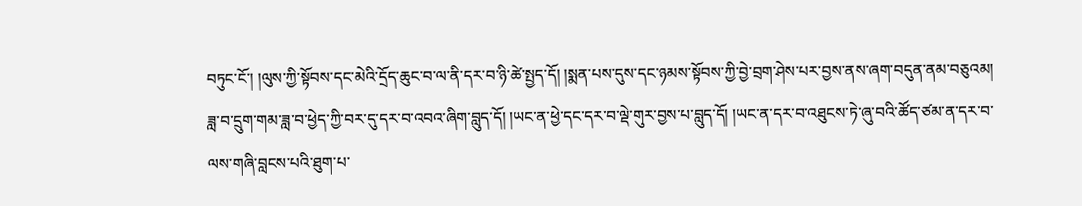བཏུང་ངོ་། །ལུས་ཀྱི་སྟོབས་དང་མེའི་དྲོད་ཆུང་བ་ལ་ནི་དར་བ་ཉི་ཚེ་སྤྱད་དོ། །སྨན་པས་དུས་དང་ཉམས་སྟོབས་ཀྱི་བྱེ་བྲག་ཤེས་པར་བྱས་ནས་ཞག་བདུན་ནམ་བཅུའམ། ཟླ་བ་དྲུག་གམ་ཟླ་བ་ཕྱེད་ཀྱི་བར་དུ་དར་བ་འབའ་ཞིག་བླུད་དོ། །ཡང་ན་ཕྱེ་དང་དར་བ་ལྡེ་གུར་བྱས་པ་བླུད་དོ། །ཡང་ན་དར་བ་འཐུངས་ཏེ་ཞུ་བའི་ཚོད་ཙམ་ན་དར་བ་ལས་གཞི་བླངས་པའི་ཐུག་པ་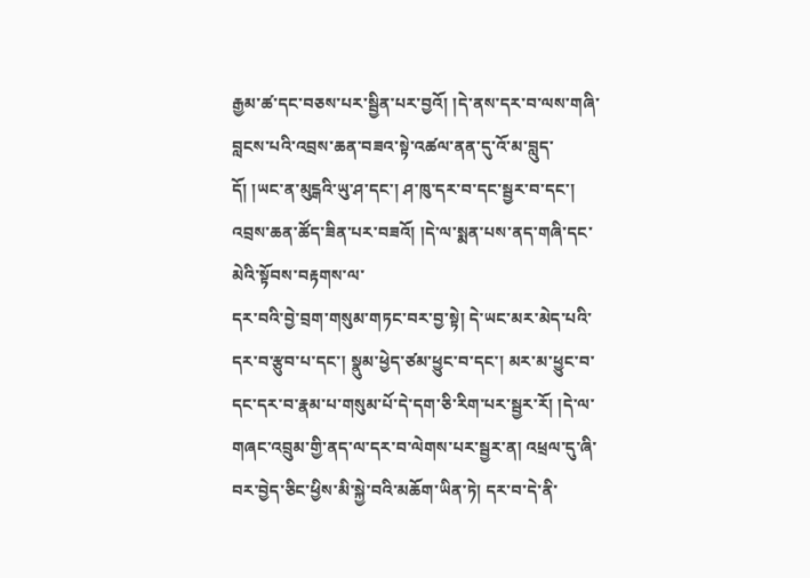རྒྱམ་ཚ་དང་བཅས་པར་སྦྱིན་པར་བྱའོ། །དེ་ནས་དར་བ་ལས་གཞི་བླངས་པའི་འབྲས་ཆན་བཟའ་སྟེ་འཚལ་ནན་དུ་འོ་མ་བླུད་དོ། །ཡང་ན་མུངྒའི་ཡུ་ཤ་དང་། ཤ་ཁུ་དར་བ་དང་སྦྱར་བ་དང་། འབྲས་ཆན་ཚོད་ཟིན་པར་བཟའོ། །དེ་ལ་སྨན་པས་ནད་གཞི་དང་མེའི་སྟོབས་བརྟགས་ལ་
དར་བའི་བྱེ་བྲག་གསུམ་གཏང་བར་བྱ་སྟེ། དེ་ཡང་མར་མེད་པའི་དར་བ་རྩུབ་པ་དང་། སྣུམ་ཕྱེད་ཙམ་ཕྱུང་བ་དང་། མར་མ་ཕྱུང་བ་དང་དར་བ་རྣམ་པ་གསུམ་པོ་དེ་དག་ཅི་རིག་པར་སྦྱར་རོ། །དེ་ལ་གཞང་འབྲུམ་གྱི་ནད་ལ་དར་བ་ལེགས་པར་སྦྱར་ན། འཕྲལ་དུ་ཞི་བར་བྱེད་ཅིང་ཕྱིས་མི་སྐྱེ་བའི་མཆོག་ཡིན་ཏེ། དར་བ་དེ་ནི་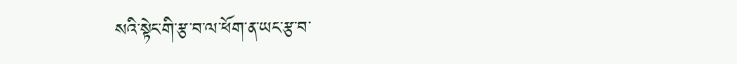སའི་སྟེང་གི་རྩ་བ་ལ་ཕོག་ན་ཡང་རྩ་བ་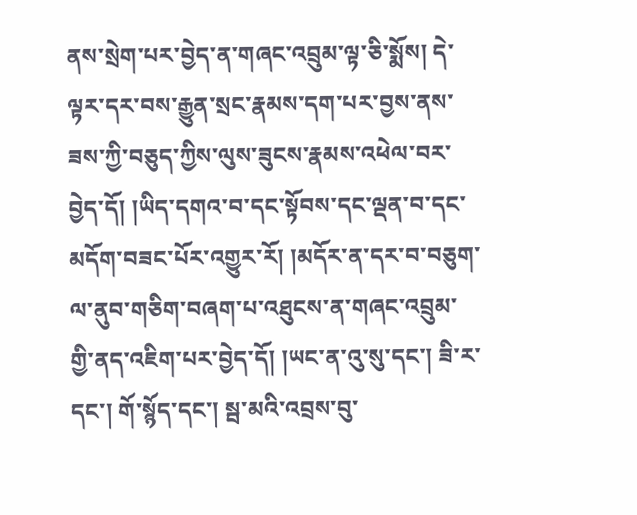ནས་སྲེག་པར་བྱེད་ན་གཞང་འབྲུམ་ལྟ་ཅི་སྨོས། དེ་ལྟར་དར་བས་རྒྱུན་སྲང་རྣམས་དག་པར་བྱས་ནས་ཟས་ཀྱི་བཅུད་ཀྱིས་ལུས་ཟུངས་རྣམས་འཕེལ་བར་བྱེད་དོ། །ཡིད་དགའ་བ་དང་སྟོབས་དང་ལྡན་བ་དང་མདོག་བཟང་པོར་འགྱུར་རོ། །མདོར་ན་དར་བ་བཅུག་ལ་ནུབ་གཅིག་བཞག་པ་འཐུངས་ན་གཞང་འབྲུམ་གྱི་ནད་འཇིག་པར་བྱེད་དོ། །ཡང་ན་འུ་སུ་དང་། ཟི་ར་དང་། གོ་སྙོད་དང་། སྦ་མའི་འབྲས་བུ་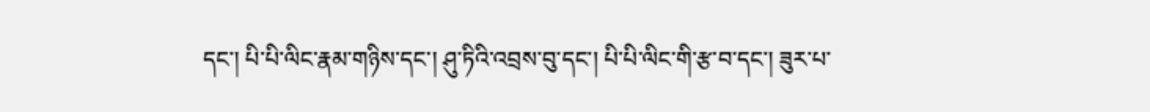དང་། པི་པི་ལིང་རྣམ་གཉིས་དང་། ཤུ་ཏིའི་འབྲས་བུ་དང་། པི་པི་ལིང་གི་རྩ་བ་དང་། ཟུར་པ་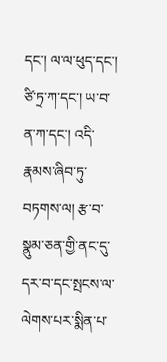དང་། ལ་ལ་ཕུད་དང་། ཙི་ཏྲ་ཀ་དང་། ཡ་བ་ན་ཀ་དང་། འདི་རྣམས་ཞིབ་ཏུ་བཏགས་ལ། རྩ་བ་སྣུམ་ཅན་གྱི་ནང་དུ་དར་བ་དང་སྤངས་ལ་ལེགས་པར་སྨིན་པ་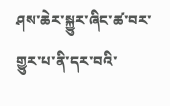ཤས་ཆེར་སྐྱུར་ཞིང་ཚ་བར་གྱུར་པ་ནི་དར་བའི་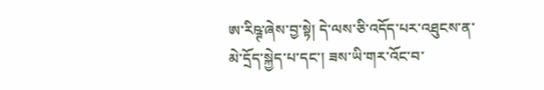ཨ་རིཥྚ་ཞེས་བྱ་སྟེ། དེ་ལས་ཅི་འདོད་པར་འཐུངས་ན་མེ་དྲོད་སྐྱེད་པ་དང་། ཟས་ཡི་གར་འོང་བ་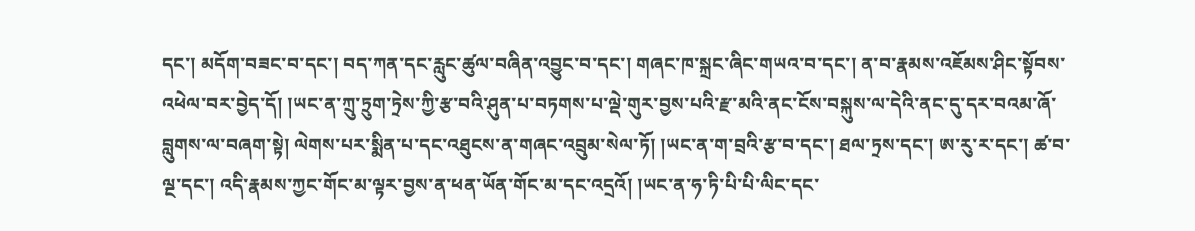དང་། མདོག་བཟང་བ་དང་། བད་ཀན་དང་རླུང་ཚུལ་བཞིན་འབྱུང་བ་དང་། གཞང་ཁ་སྐྲང་ཞིང་གཡའ་བ་དང་། ན་བ་རྣམས་འཇོམས་ཤིང་སྟོབས་འཕེལ་བར་བྱེད་དོ། །ཡང་ན་ཀྲུ་ཏྲུག་ཏྲེས་ཀྱི་རྩ་བའི་ཤུན་པ་བཏགས་པ་ལྡེ་གུར་བྱས་པའི་རྫ་མའི་ནང་ངོས་བསྐུས་ལ་དེའི་ནང་དུ་དར་བའམ་ཞོ་བླུགས་ལ་བཞག་སྟེ། ལེགས་པར་སྨིན་པ་དང་འཐུངས་ན་གཞང་འབྲུམ་སེལ་ཏོ། །ཡང་ན་ག་བྲའི་རྩ་བ་དང་། ཐལ་ཏྲས་དང་། ཨ་རུ་ར་དང་། ཚ་བ་ལྔ་དང་། འདི་རྣམས་ཀྱང་གོང་མ་ལྟར་བྱས་ན་ཕན་ཡོན་གོང་མ་དང་འདྲའོ། །ཡང་ན་ཧ་ཏི་པི་པི་ལིང་དང་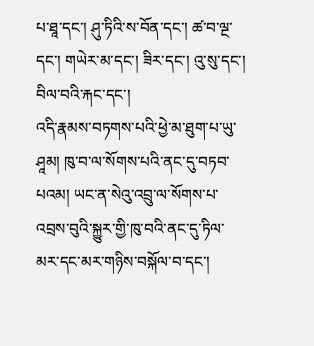པ་ཐཱ་དང་། ཤུ་ཏིའི་ས་བོན་དང་། ཚ་བ་ལྔ་དང་། གཡེར་མ་དང་། ཟིར་དང་། འུ་སུ་དང་། བིལ་བའི་རྐང་དང་།
འདི་རྣམས་བཏགས་པའི་ཕྱེ་མ་ཐུག་པ་ཡུ་ཤཱམ། ཁུ་བ་ལ་སོགས་པའི་ནང་དུ་བཏབ་པའམ། ཡང་ན་སེའུ་འབྲུ་ལ་སོགས་པ་འབྲས་བུའི་སྐྱུར་གྱི་ཁུ་བའི་ནང་དུ་ཏིལ་མར་དང་མར་གཉིས་བསྐོལ་བ་དང་།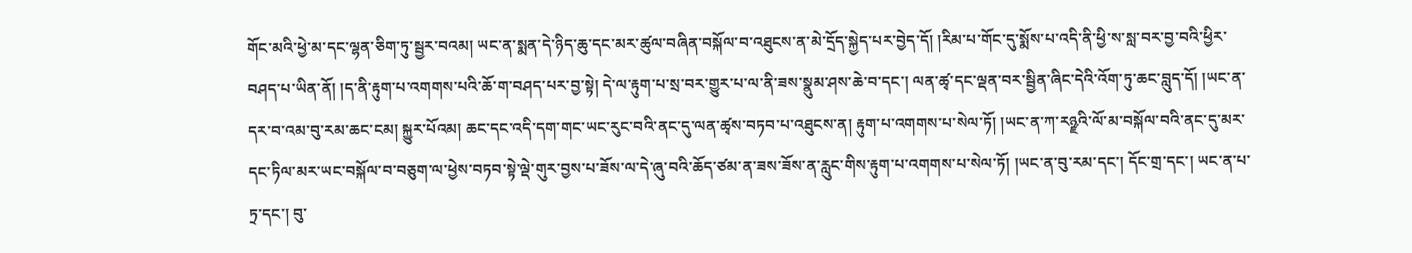གོང་མའི་ཕྱེ་མ་དང་ལྷན་ཅིག་ཏུ་སྦྱར་བའམ། ཡང་ན་སྨན་དེ་ཉིད་ཆུ་དང་མར་ཚུལ་བཞིན་བསྐོལ་བ་འཐུངས་ན་མེ་དྲོད་སྐྱེད་པར་བྱེད་དོ། །རིམ་པ་གོང་དུ་སྨོས་པ་འདི་ནི་ཕྱི་ས་སླ་བར་བྱ་བའི་ཕྱིར་བཤད་པ་ཡིན་ནོ། །ད་ནི་རྟུག་པ་འགགས་པའི་ཆོ་ག་བཤད་པར་བྱ་སྟེ། དེ་ལ་རྟུག་པ་སྲ་བར་གྱུར་པ་ལ་ནི་ཟས་སྣུམ་ཤས་ཆེ་བ་དང་། ལན་ཚྭ་དང་ལྡན་བར་སྦྱིན་ཞིང་དེའི་འོག་ཏུ་ཆང་བླུད་དོ། །ཡང་ན་དར་བ་འམ་བུ་རམ་ཆང་ངམ། སྐྱུར་པོའམ། ཆང་དང་འདི་དག་གང་ཡང་རུང་བའི་ནང་དུ་ལན་ཚྭས་བཏབ་པ་འཐུངས་ན། རྟུག་པ་འགགས་པ་སེལ་ཏོ། །ཡང་ན་ཀ་རཉྫའི་ལོ་མ་བསྐོལ་བའི་ནང་དུ་མར་དང་ཏིལ་མར་ཡང་བསྐོལ་བ་བཅུག་ལ་ཕྱེས་བཏབ་སྟེ་ལྡེ་གུར་བྱས་པ་ཟོས་ལ་དེ་ཞུ་བའི་ཆོད་ཙམ་ན་ཟས་ཟོས་ན་རླུང་གིས་རྟུག་པ་འགགས་པ་སེལ་ཏོ། །ཡང་ན་བུ་རམ་དང་། དོང་གྲ་དང་། ཡང་ན་པ་ཏྲ་དང་། བུ་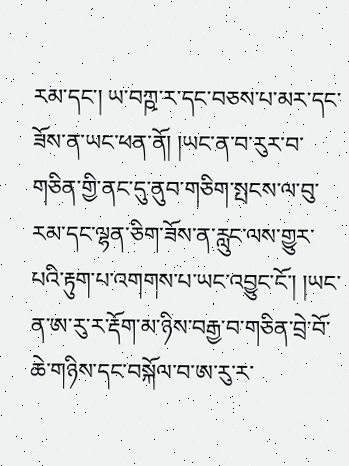རམ་དང་། ཡ་བཀྵ་ར་དང་བཅས་པ་མར་དང་ཟོས་ན་ཡང་ཕན་ནོ། །ཡང་ན་བ་རུར་བ་གཅིན་གྱི་ནང་དུ་ནུབ་གཅིག་སྤངས་ལ་བུ་རམ་དང་ལྷན་ཅིག་ཟོས་ན་རླུང་ལས་གྱུར་པའི་རྟུག་པ་འགགས་པ་ཡང་འབྱུང་ངོ་། །ཡང་ན་ཨ་རུ་ར་རྡོག་མ་ཉིས་བརྒྱ་བ་གཅིན་བྲེ་བོ་ཆེ་གཉིས་དང་བསྐོལ་བ་ཨ་རུ་ར་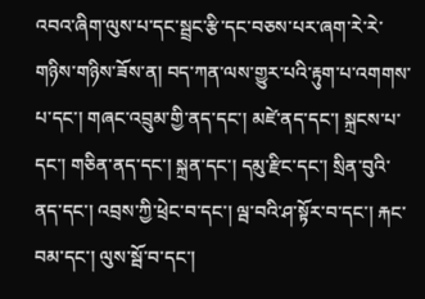འབའ་ཞིག་ལུས་པ་དང་སྦྲང་རྩི་དང་བཅས་པར་ཞག་རེ་རེ་གཉིས་གཉིས་ཟོས་ན། བད་ཀན་ལས་གྱུར་པའི་རྟུག་པ་འགགས་པ་དང་། གཞང་འབྲུམ་གྱི་ནད་དང་། མཛེ་ནད་དང་། སྐྲངས་པ་དང་། གཅིན་ནད་དང་། སྐྲན་དང་། དམུ་རྫིང་དང་། སྲིན་བུའི་ནད་དང་། འབྲས་ཀྱི་ཕྲེང་བ་དང་། ལྦ་བའི་ཤ་སྟོར་བ་དང་། རྐང་བམ་དང་། ལུས་སྦོ་བ་དང་།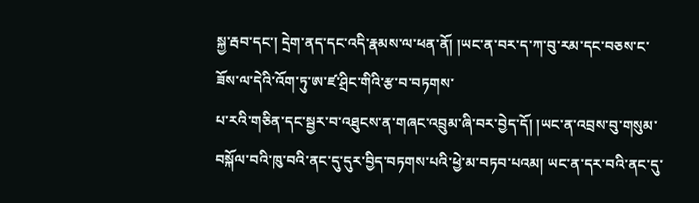སྐྱ་རྦབ་དང་། དྲེག་ནད་དང་འདི་རྣམས་ལ་ཕན་ནོ། །ཡང་ན་བར་ད་ཀ་བུ་རམ་དང་བཅས་ང་ཟོས་ལ་དེའི་འོག་ཏུ་ཨ་ཛ་ཤྲིང་གིའི་རྩ་བ་བཏགས་
པ་རའི་གཅིན་དང་སྦྱར་བ་འཐུངས་ན་གཞང་འབྲུམ་ཞི་བར་བྱེད་དོ། །ཡང་ན་འབྲས་བུ་གསུམ་བསྐོལ་བའི་ཁུ་བའི་ནང་དུ་དུར་བྱིད་བཏགས་པའི་ཕྱེ་མ་བཏབ་པའམ། ཡང་ན་དར་བའི་ནང་དུ་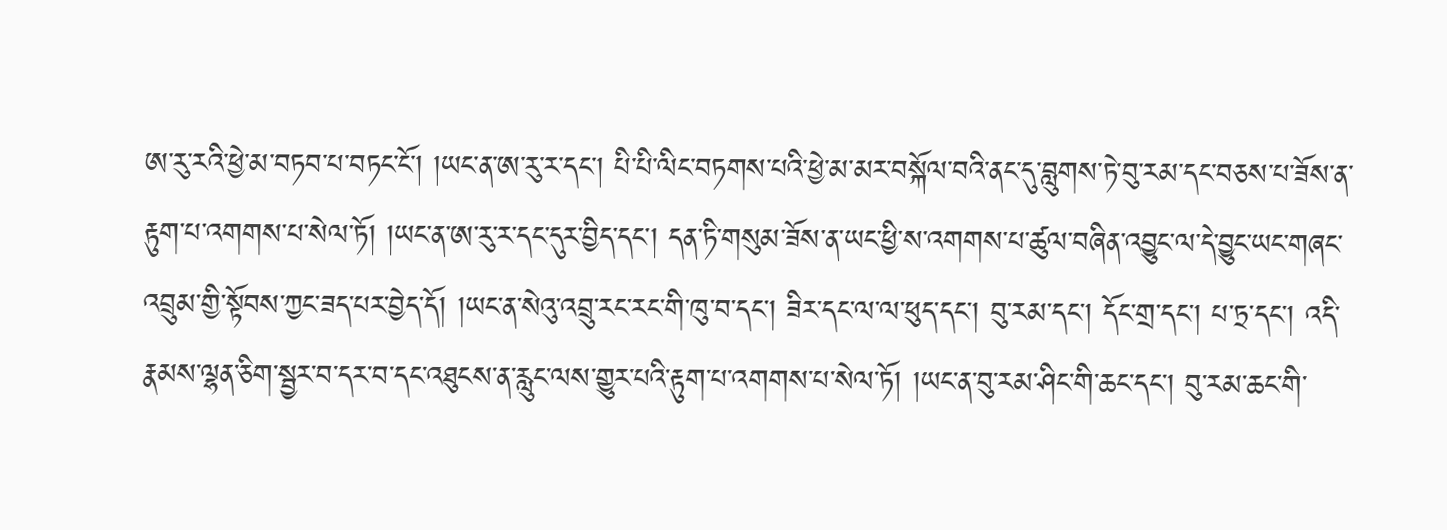ཨ་རུ་རའི་ཕྱེ་མ་བཏབ་པ་བཏང་ངོ་། །ཡང་ན་ཨ་རུ་ར་དང་། པི་པི་ལིང་བཏགས་པའི་ཕྱེ་མ་མར་བསྐོལ་བའི་ནང་དུ་བླུགས་ཏེ་བུ་རམ་དང་བཅས་པ་ཟོས་ན་རྟུག་པ་འགགས་པ་སེལ་ཏོ། །ཡང་ན་ཨ་རུ་ར་དང་དུར་བྱིད་དང་། དན་ཏི་གསུམ་ཟོས་ན་ཡང་ཕྱི་ས་འགགས་པ་ཚུལ་བཞིན་འབྱུང་ལ་དེ་བྱུང་ཡང་གཞང་འབྲུམ་གྱི་སྟོབས་ཀྱང་ཟད་པར་བྱེད་དོ། །ཡང་ན་སེའུ་འབྲུ་རང་རང་གི་ཁུ་བ་དང་། ཟིར་དང་ལ་ལ་ཕུད་དང་། བུ་རམ་དང་། དོང་གྲ་དང་། པ་ཏྲ་དང་། འདི་རྣམས་ལྷན་ཅིག་སྦྱར་བ་དར་བ་དང་འཐུངས་ན་རླུང་ལས་གྱུར་པའི་རྟུག་པ་འགགས་པ་སེལ་ཏོ། །ཡང་ན་བུ་རམ་ཤིང་གི་ཆང་དང་། བུ་རམ་ཆང་གི་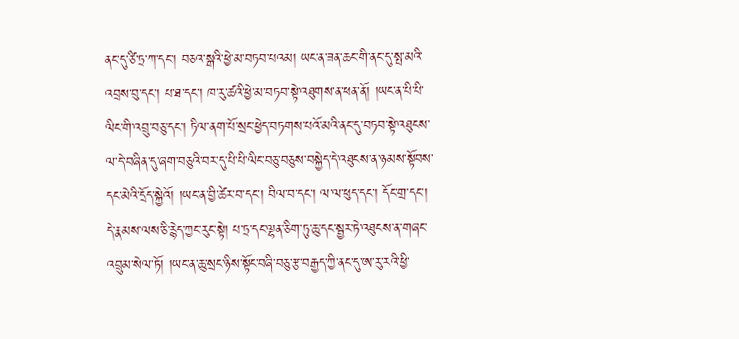ནང་དུ་ཙི་ཏྲ་ཀ་དང་། བཅའ་སྒའི་ཕྱེ་མ་བཏབ་པའམ། ཡང་ན་ཟན་ཆང་གི་ནང་དུ་སྤ་མའི་འབྲས་བུ་དང་། པ་ཐ་དང་། ཁ་རུ་ཚའི་ཕྱེ་མ་བཏབ་སྟེ་འཐུགས་ན་ཕན་ནོ། །ཡང་ན་པི་པི་ལིང་གི་འབྲུ་བཅུ་དང་། ཏིལ་ནག་པོ་སྲང་ཕྱེད་བཏགས་པའོ་མའི་ནང་དུ་བཏབ་སྟེ་འཐུངས་ལ་དེ་བཞིན་དུ་ཞག་བཅུའི་བར་དུ་པི་པི་ལིང་བཅུ་བཅུས་བསྐྱེད་དེ་འཐུངས་ན་ཉམས་སྟོབས་དང་མེའི་དྲོད་སྐྱེའོ། །ཡང་ན་བྱི་ཚེར་བ་དང་། བིལ་བ་དང་། ལ་ལ་ཕུད་དང་། དོང་གྲ་དང་། དེ་རྣམས་ལས་ཅི་རྙེད་ཀྱང་རུང་སྟེ། པ་ཏྲ་དང་ལྷན་ཅིག་ཏུ་ཆུ་དང་སྦྱར་ཏེ་འཐུངས་ན་གཞང་འབྲུམ་སེལ་ཏོ། །ཡང་ན་ཆུ་སྲང་ཉིས་སྟོང་བཞི་བཅུ་རྩ་བརྒྱད་ཀྱི་ནང་དུ་ཨ་རུ་རའི་ཕྱི་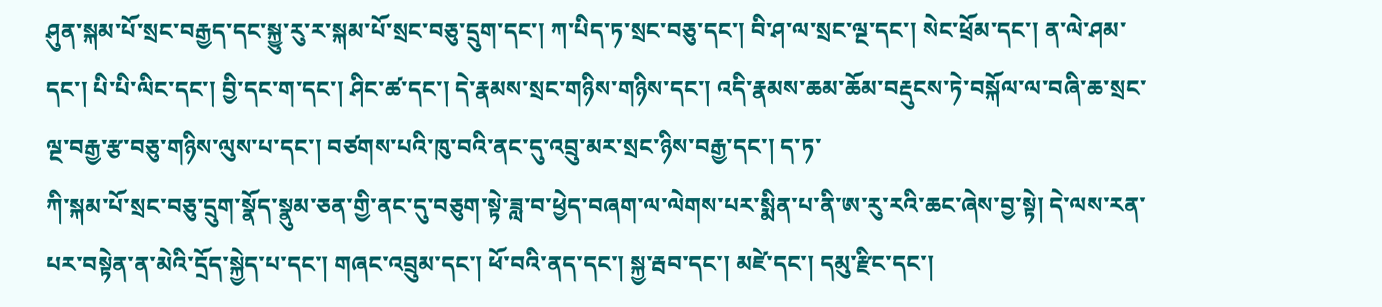ཤུན་སྐམ་པོ་སྲང་བརྒྱད་དང་སྐྱུ་རུ་ར་སྐམ་པོ་སྲང་བཅུ་དྲུག་དང་། ཀ་པིད་ཏ་སྲང་བཅུ་དང་། བི་ཤ་ལ་སྲང་ལྔ་དང་། སེང་ཕྲོམ་དང་། ན་ལེ་ཤམ་དང་། པི་པི་ལིང་དང་། བྱི་དང་ག་དང་། ཤིང་ཚ་དང་། དེ་རྣམས་སྲང་གཉིས་གཉིས་དང་། འདི་རྣམས་ཆམ་ཆོམ་བརྡུངས་ཏེ་བསྐོལ་ལ་བཞི་ཆ་སྲང་ལྔ་བརྒྱ་རྩ་བཅུ་གཉིས་ལུས་པ་དང་། བཙགས་པའི་ཁུ་བའི་ནང་དུ་འབྲུ་མར་སྲང་ཉིས་བརྒྱ་དང་། ད་ཏ་
ཀི་སྐམ་པོ་སྲང་བཅུ་དྲུག་སྣོད་སྣུམ་ཅན་གྱི་ནང་དུ་བཅུག་སྟེ་ཟླ་བ་ཕྱེད་བཞག་ལ་ལེགས་པར་སྨིན་པ་ནི་ཨ་རུ་རའི་ཆང་ཞེས་བྱ་སྟེ། དེ་ལས་རན་པར་བསྟེན་ན་མེའི་དྲོད་སྐྱེད་པ་དང་། གཞང་འབྲུམ་དང་། ཕོ་བའི་ནད་དང་། སྐྱ་རྦབ་དང་། མཛེ་དང་། དམུ་རྫིང་དང་།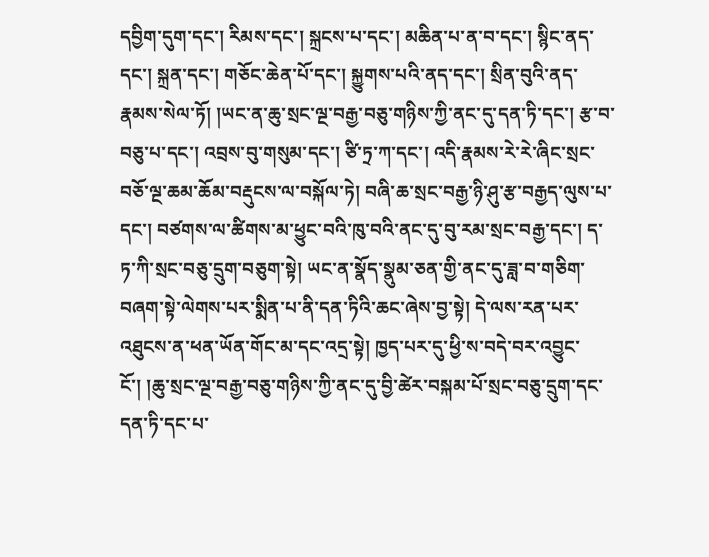དབྱིག་དུག་དང་། རིམས་དང་། སྐྲངས་པ་དང་། མཆིན་པ་ན་བ་དང་། སྙིང་ནད་དང་། སྐྲན་དང་། གཅོང་ཆེན་པོ་དང་། སྐྱུགས་པའི་ནད་དང་། སྲིན་བུའི་ནད་རྣམས་སེལ་ཏོ། །ཡང་ན་ཆུ་སྲང་ལྔ་བརྒྱ་བཅུ་གཉིས་ཀྱི་ནང་དུ་དན་ཏི་དང་། རྩ་བ་བཅུ་པ་དང་། འབྲས་བུ་གསུམ་དང་། ཙི་ཏྲ་ཀ་དང་། འདི་རྣམས་རེ་རེ་ཞིང་སྲང་བཅོ་ལྔ་ཆམ་ཆོམ་བརྡུངས་ལ་བསྐོལ་ཏེ། བཞི་ཆ་སྲང་བརྒྱ་ཉི་ཤུ་རྩ་བརྒྱད་ལུས་པ་དང་། བཙགས་ལ་ཚིགས་མ་ཕྱུང་བའི་ཁུ་བའི་ནང་དུ་བུ་རམ་སྲང་བརྒྱ་དང་། ད་ཏ་ཀི་སྲང་བཅུ་དྲུག་བཅུག་སྟེ། ཡང་ན་སྣོད་སྣུམ་ཅན་གྱི་ནང་དུ་ཟླ་བ་གཅིག་བཞག་སྟེ་ལེགས་པར་སྨིན་པ་ནི་དན་ཏིའི་ཆང་ཞེས་བྱ་སྟེ། དེ་ལས་རན་པར་འཐུངས་ན་ཕན་ཡོན་གོང་མ་དང་འདྲ་སྟེ། ཁྱད་པར་དུ་ཕྱི་ས་བདེ་བར་འབྱུང་ངོ་། །ཆུ་སྲང་ལྔ་བརྒྱ་བཅུ་གཉིས་ཀྱི་ནང་དུ་བྱི་ཚེར་བསྐམ་པོ་སྲང་བཅུ་དྲུག་དང་དན་ཏི་དང་པ་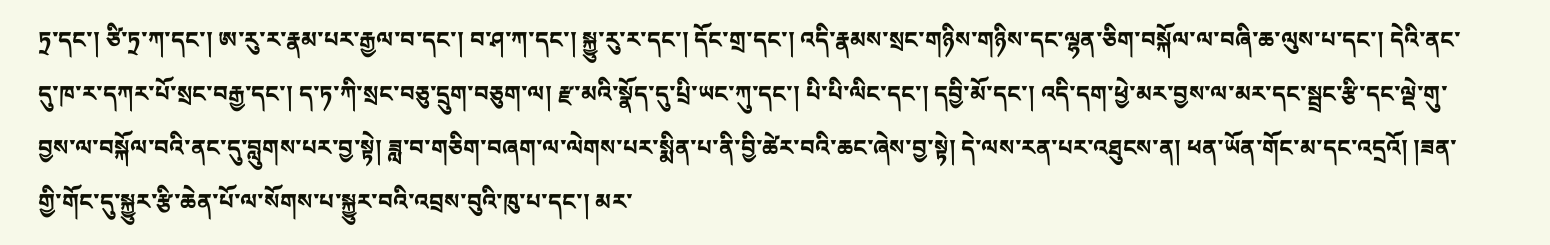ཏྲ་དང་། ཙི་ཏྲ་ཀ་དང་། ཨ་རུ་ར་རྣམ་པར་རྒྱལ་བ་དང་། བ་ཤ་ཀ་དང་། སྐྱུ་རུ་ར་དང་། དོང་གྲ་དང་། འདི་རྣམས་སྲང་གཉིས་གཉིས་དང་ལྷན་ཅིག་བསྐོལ་ལ་བཞི་ཆ་ལུས་པ་དང་། དེའི་ནང་དུ་ཁ་ར་དཀར་པོ་སྲང་བརྒྱ་དང་། ད་ཏ་ཀི་སྲང་བཅུ་དྲུག་བཅུག་ལ། རྫ་མའི་སྣོད་དུ་པྲི་ཡང་ཀུ་དང་། པི་པི་ལིང་དང་། དབྱི་མོ་དང་། འདི་དག་ཕྱེ་མར་བྱས་ལ་མར་དང་སྦྲང་རྩི་དང་ལྡེ་གུ་བྱས་ལ་བསྐོལ་བའི་ནང་དུ་བླུགས་པར་བྱ་སྟེ། ཟླ་བ་གཅིག་བཞག་ལ་ལེགས་པར་སྨིན་པ་ནི་བྱི་ཚེར་བའི་ཆང་ཞེས་བྱ་སྟེ། དེ་ལས་རན་པར་འཐུངས་ན། ཕན་ཡོན་གོང་མ་དང་འདྲའོ། །ཟན་གྱི་གོང་དུ་སྐྱུར་རྩི་ཆེན་པོ་ལ་སོགས་པ་སྐྱུར་བའི་འབྲས་བུའི་ཁུ་པ་དང་། མར་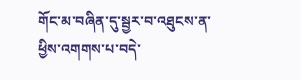གོང་མ་བཞིན་དུ་སྦྱར་བ་འཐུངས་ན་ཕྱིས་འགགས་པ་བདེ་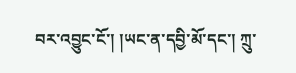བར་འབྱུང་ངོ་། །ཡང་ན་དབྱི་མོ་དང་། ཀྲུ་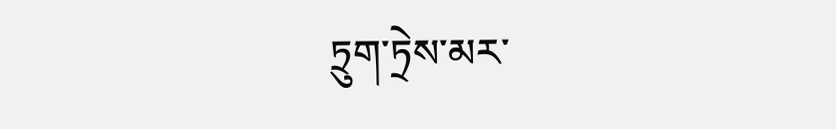ཏྲུག་ཏྲེས་མར་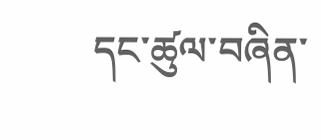དང་ཚུལ་བཞིན་